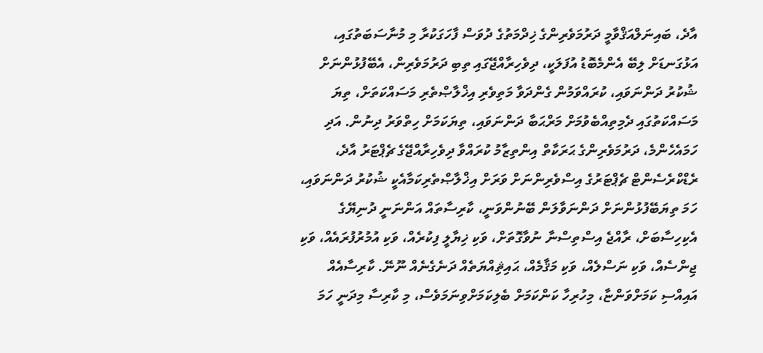އާދެ، ބައިނަލްއަޤްވާމީ ދަރުމަވެރިންގެ ޚިދްމަތުގެ ދުވަސް ފާހަގަކުރާ މި މުނާސަބަތުގައި، އަޅުގަނޑަށް ލިބޭ އެންމެބޮޑު އުފަލަކީ، ދިވެހިރާއްޖޭގައި ތިބި ދަރުމަވެރިން، އެބޭފުޅުންނަށް ޝުކުރު ދަންނަވައި، ކުރައްވަމުން ގެންދަވާ މަތިވެރި އިޚްލާޞްތެރި މަސައްކަތަށް، ތިޔަ މަސައްކަތުގައި ދެމިތިއްބެވުމަށް މަރްޙަބާ ދަންނަވައި، ތިޔަކަމަށް ހިތްވަރު ދިނުން. އަދި ހަމައެހެންމެ، ދަރުމަވެރިންގެ ޙަރަކާތް އިންތިޒާމު ކުރައްވާ ދިވެހިރާއްޖޭގެ ޗެޕްޓަރު އާދެ، ރެޑްކްރެސެންޓް ޗެޕްޓަރުގެ އިސްވެރިންނަށް ވަރަށް އިޚްލާޞްތެރިކަމާއެކީ ޝުކުރު ދަންނަވައި، ހަމަ ތިޔަބޭފުޅުންނަށް ދަންނަވާލަން ބޭނުންވަނީ، ކާރިސާތައް އަންނަނީ ދުނިޔޭގެ އެކިހިސާބަށް، ރާއްޖެ އިސްތިސްނާ ނުވާގޮތަށް، ވަކި ޚިޔާލީ ފިކުރެއް، ވަކި އުމުރުފުރައެއް، ވަކި ޖިންސެއް، ވަކި ނަސްލެއް، ވަކި މަޤާމެއް، ޙައިޘިއްޔަތެއް ދަނެގެނެއް ނޫނޭ. ކާރިސާއެއް އައިއްސި ކަމަށްވަންޏާ، މިހުރިހާ ކަންކަމަށް ބެލިކަމަށްވިނަމަވެސް، މި ކާރިސާ މިދަނީ ހަމަ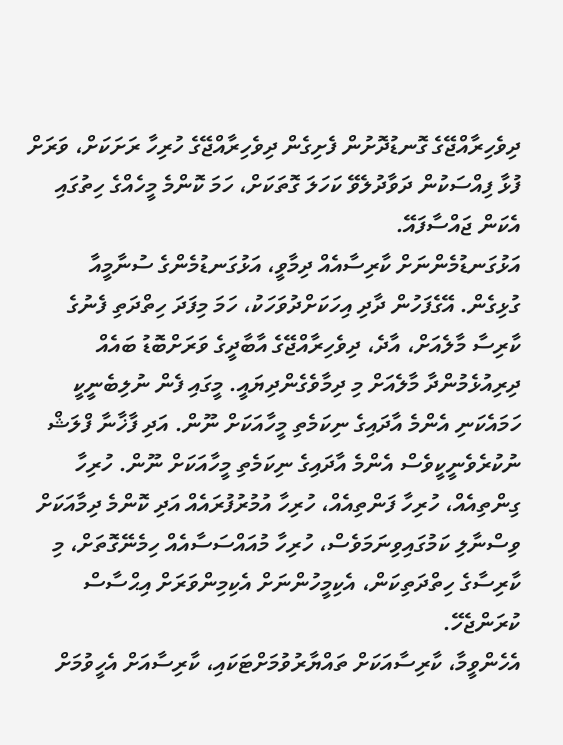ދިވެހިރާއްޖޭގެ ގޮނޑުދޮށުން ފެށިގެން ދިވެހިރާއްޖޭގެ ހުރިހާ ރަށަކަށް، ވަރަށް ފުޅާ ފިއްސަކުން ދަވާދުލެވޭ ކަހަލަ ގޮތަކަށް، ހަމަ ކޮންމެ މީހެއްގެ ހިތުގައި އެކަން ޖައްސާފައޭ.
އަޅުގަނޑުމެންނަށް ކާރިސާއެއް ދިމާވީ، އަޅުގަނޑުމެންގެ ސުނާމީއާ ގުޅިގެން. އޭގެފަހުން ދާދި އިހަކަށްދުވަހަކު، ހަމަ މިފަދަ ހިތްދަތި ފެނުގެ ކާރިސާ މާލެއަށް، އާދެ، ދިވެހިރާއްޖޭގެ އާބާދީގެ ވަރަށްބޮޑު ބައެއް ދިރިއުޅެމުންދާ މާލެއަށް މި ދިމާވެގެންދިޔައީ. މީގައި ފެން ނުލިބެނީކީ ހަމައެކަނި އެންމެ އާދައިގެ ނިކަމެތި މީހާއަކަށް ނޫން. އަދި ފާޚާނާ ފްލަޝް ނުކުރެވެނީކީވެސް އެންމެ އާދައިގެ ނިކަމެތި މީހާއަކަށް ނޫން. ހުރިހާ ގިންތިއެއް، ހުރިހާ ފަންތިއެއް، ހުރިހާ އުމުރުފުރައެއް އަދި ކޮންމެ ދިމާއަކަށް ވިސްނާލި ކަމުގައިވިނަމަވެސް، ހުރިހާ މުއައްސަސާއެއް ހިމެނޭގޮތަށް، މި ކާރިސާގެ ހިތްދަތިކަން، އެކިމީހުންނަށް އެކިމިންވަރަށް އިޙްސާސް ކުރަންޖެހޭ.
އެހެންވީމާ، ކާރިސާއަކަށް ތައްޔާރުވުމަށްޓަކައި، ކާރިސާއަށް އެހީވުމަށް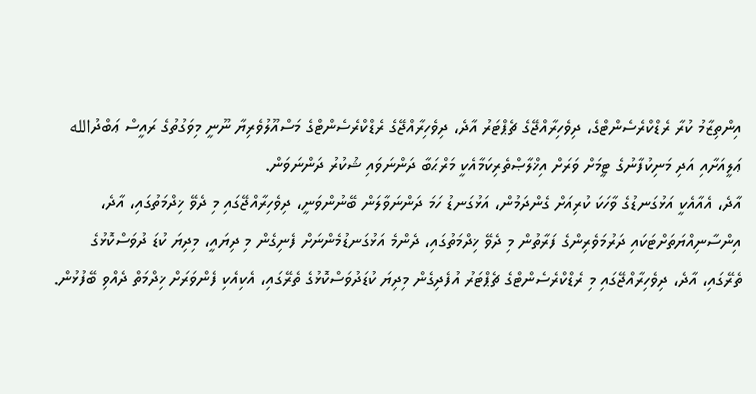އިންތިޒާމު ކުރާ ރެޑްކްރެސެންޓްގެ، ދިވެހިރާއްޖޭގެ ޗެޕްޓަރު އާދެ، ދިވެހިރާއްޖޭގެ ރެޑްކްރެސެންޓްގެ މަސްއޫލުވެރިޔާ ނޫނީ މިވަގުތުގެ ރައީސް ޢަބްދުالله ޢަލީއަށާއި އަދި މަނިކުފާނުގެ ޓީމަށް ވަރަށް އިޚްލާޞްތެރިކަމާއެކީ މަރްޙަބާ ދަންނަވައި ޝުކުރު ދަންނަވަން.
އާދެ، އެއާއެކީ އަޅުގަނޑުގެ ވާހަކަ ކުރިއަށް ގެންދަމުން، އަޅުގަނޑު ހަމަ ދަންނަވާލަން ބޭނުންވަނީ، ދިވެހިރާއްޖޭގައި މި ދެވޭ ޚިދްމަތުގައި، އާދެ، އިންސާނިއްޔަތަށްޓަކައި ދަރުމަވެރިންގެ ފަރާތުން މި ދެވޭ ޚިދްމަތުގައި، ދެންމެ އަޅުގަނޑުމެންނަށް ފެނިގެން މި ދިޔައީ، މިދިޔަ ކުޑަ ދުވަސްކޮޅުގެ ތެރޭގައި، އާދެ، ދިވެހިރާއްޖޭގައި މި ރެޑްކްރެސެންޓްގެ ޗެޕްޓަރު އުފެދިގެން މިދިޔަ ކުޑަދުވަސްކޮޅުގެ ތެރޭގައި، އެކިއެކި ފެންވަރަށް ޚިދްމަތް ދެއްވި ބޭފުޅުން.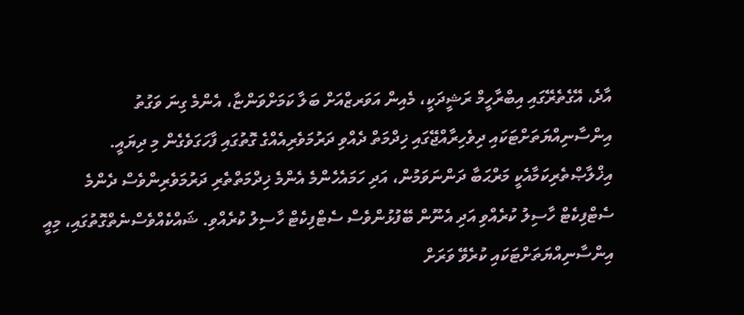އާދެ، އޭގެތެރޭގައި އިބްރާހީމް ރަޝީދަކީ، މެއިން އަވަރޒްއަށް ބަލާ ކަމަށްވަންޏާ، އެންމެ ގިނަ ވަގުތު އިންސާނިއްޔަތަށްޓަކައި ދިވެހިރާއްޖޭގައި ޚިދްމަތް ދެއްވި ދަރުމަވެރިއެއްގެ ގޮތުގައި ފާހަގަވެގެން މި ދިޔައީ. އިޚްލާޞްތެރިކަމާއެކީ މަރްޙަބާ ދަންނަވަމުން، އަދި ހަމައެހެންމެ އެންމެ ޚިދްމަތްތެރި ދަރުމަވެރިންވެސް ދެންމެ ސެޓްފިކެޓް ހާސިލު ކުރެއްވި އަދި އެނޫން ބޭފުޅުންވެސް ސެޓްފިކެޓް ހާސިލު ކުރެއްވި. ޝައްކެއްވެސްނެތްގޮތުގައި، މިއީ އިންސާނިއްޔަތަށްޓަކައި ކުރެވޭ ވަރަށް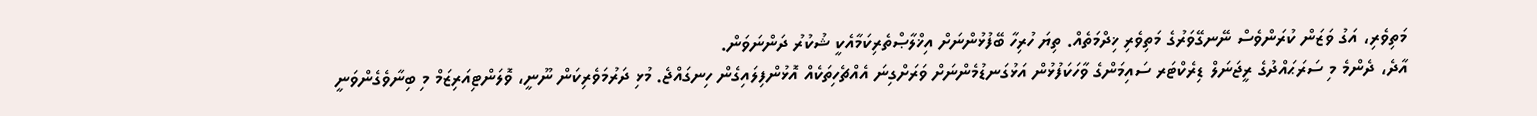މަތިވެރި، އަގު ވަޒަން ކުރަންވެސް ނޭނގޭވަރުގެ މަތިވެރި ޚިދްމަތެއް. ތިޔަ ހުރިހާ ބޭފުޅުންނަށް އިޚްލާޞްތެރިކަމާއެކީ ޝުކުރު ދަންނަވަން.
އާދެ، ދެންމެ މި ސަރަޙައްދުގެ ރީޖަނަލް ޑިރެކްޓަރ ސައިމަންގެ ވާހަކަފުޅުން އަޅުގަނޑުމެންނަށް ވަރަށްގިނަ އެއްޗެހިތަކެއް އޮޅުންފިލައިގެން ހިނގައްޖެ. މުޅި ދަރުމަވެރިކަން ނޫނީ، ވޮލަންޓިއަރިޒަމް މި ބިނާވެގެންވަނީ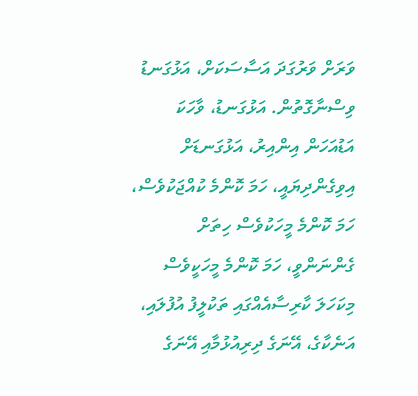ވަރަށް ވަރުގަދަ އަސާސަކަށް، އަޅުގަނޑު ވިސްނާގޮތުން. އަޅުގަނޑު، ވާހަކަ އަޑުއަހަން އިންއިރު، އަޅުގަނޑަށް އިވިގެންދިޔައީ، ހަމަ ކޮންމެ ކުއްޖަކުވެސް، ހަމަ ކޮންމެ މީހަކުވެސް ހިތަށް ގެންނަންވީ، ހަމަ ކޮންމެ މީހަކީވެސް މިކަހަލަ ކާރިސާއެއްގައި ތަކުލީފު އުފުލައި، އަނެކާގެ، އޭނަގެ ދިރިއުޅުމާއި އޭނަގެ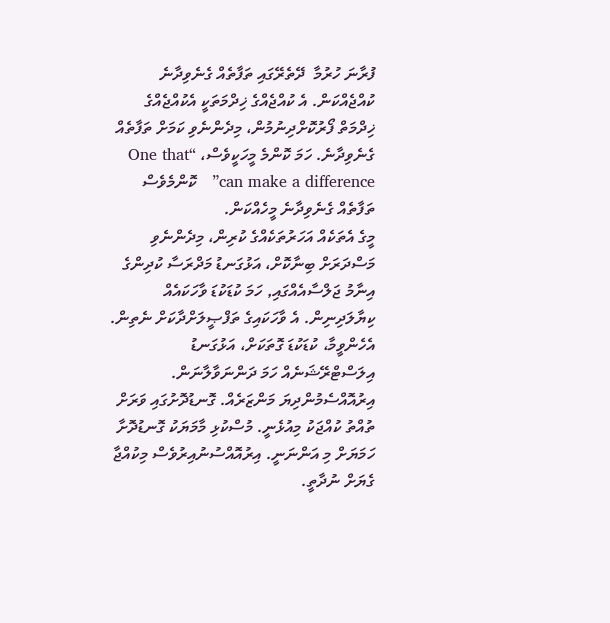ފުރާނަ ހުރުމާ  ދޭތެރޭގައި ތަފާތެއް ގެނެވިދާނެ ކުއްޖެއްކަން. އެ ކުއްޖެއްގެ ޚިދްމަތަކީ އެކުއްޖެއްގެ ޚިދްމަތް ފޯރުކޮށްދިނުމުން، މިދެންނެވި ކަމަށް ތަފާތެއް ގެނެވިދާނެ. ހަމަ ކޮންމެ މީހަކީވެސް، “One that can make a difference”   ކޮންމެވެސް ތަފާތެއް ގެނެވިދާނެ މީހެއްކަން.
މީގެ އެތަކެއް އަހަރުތަކެއްގެ ކުރިން، މިދެންނެވި މަސްދަރަށް ބިނާކޮށް، އަޅުގަނޑު މަދްރަސާ ކުދިންގެ އިނާމު ޖަލްސާއެއްގައި, ހަމަ ކުޑަކުޑަ ވާހަކައެއް ކިޔާލަދިނިން. އެ ވާހަކައިގެ ތަފްޞީލަށްދާކަށް ނެތިން. އެހެންވީމާ، ކުޑަކުޑަ ގޮތަކަށް، އަޅުގަނޑު އިލަސްޓްރޭޝަނެއް ހަމަ ދަންނަވާލާނަން. އިރުއޮއްސެމުންދިޔަ މަންޒަރެއް. ގޮނޑުދޮށުގައި ވަރަށް ތުއްތު ކުއްޖަކު މިއުޅެނީ. މުސްކުޅި މާމަޔަކު ގޮނޑުދޮށާ ހަމަޔަށް މި އަންނަނީ. އިރުއޮއްސުނުއިރުވެސް މިކުއްޖާ ގެޔަށް ނުދާތީ.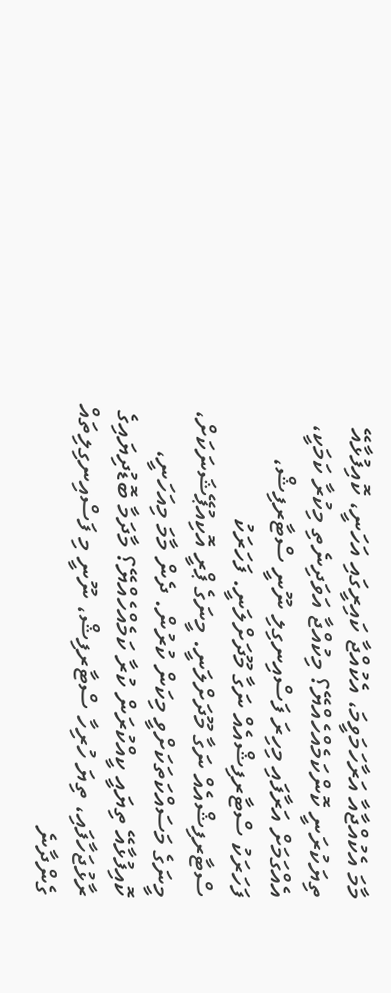މާމަ އެކުއްޖާއާ އަރާހަމަވީމަ، އެކުއްޖާ ކައިރީގައި އަހަނީ، ކޮއިފުޅާއޭ ތިޔަކުރަނީ ކޮންކަމެއްހެއްޔޭ؟ މިކުއްޖާ އަވަދިނެތި މިކުރާ ކަމަކީ، އެއްގަމަށް އަރާފައި މިހިރަ ފަސްއިނގިލި ނޫނީ ސްޓާރފިޝް، ފަހަރަކު ސްޓާރފިޝްއެއް ނަގާ މޫދަށްލަނީ. ފަހަރަކު ސްޓާރފިޝްއެއް ނަގާ މޫދަށްލަނީ. މީނަގެ ޕްރީ އޮކިއުޕޭޝަނަކަށް، މީނަގެ މަސައްކަތަކަށްވީ މިކަން ކުރުން. ދެން މާމަ މިއަހަނީ، ކޮއިފުޅާއޭ ތިޔައީ ކީއްކުރަން ކުރާ ކަމެއްހެއްޔޭ؟ މާދަމާ ބޮޑުދިޔައިގެ ރާޅުޖަހާފައި، ތިޔަ ހުރިހާ ސްޓާރފިޝް، ނޫނީ މި ފަސްއިނގިލިތައް ގެންދާނެ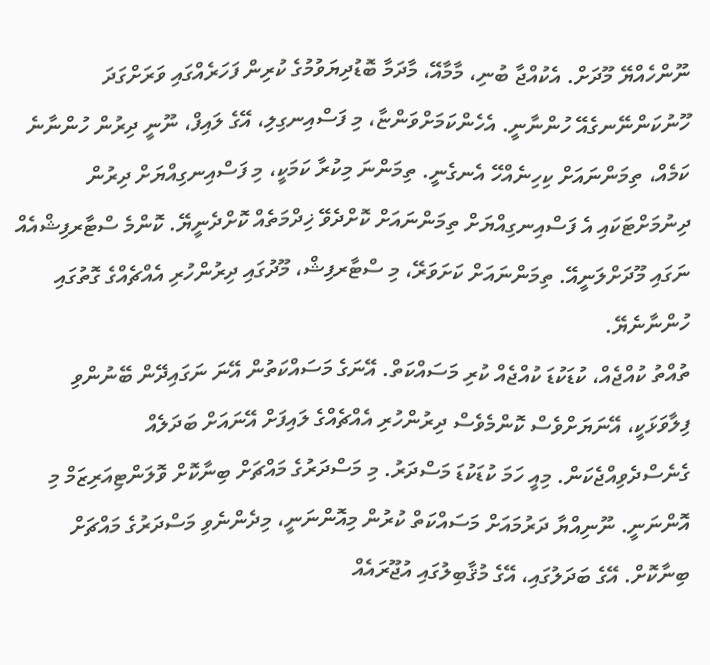ނޫންހެއްޔޭ މޫދަށް. އެކުއްޖާ ބުނި، މާމާއޭ، މާދަމާ ބޮޑުދިޔަވުމުގެ ކުރިން ފަހަރެއްގައި ވަރަށްގަދަ ހޫނުކަންނޭނގެއޭ ހުންނާނީ. އެހެންކަމަށްވަންޏާ، މި ފަސްއިނގިލި، އޭގެ ލައިފް، ނޫނީ ދިރުން ހުންނާނެ ކަމެއް، ތިމަންނައަށް ކިހިނެއްހޭ އެނގެނީ. ތިމަންނަ މިކުރާ ކަމަކީ، މި ފަސްއިނގިއްޔަށް ދިރުން ދިނުމަށްޓަކައި އެ ފަސްއިނގިއްޔަށް ތިމަންނައަށް ކޮށްދެވޭ ޚިދްމަތެއް ކޮށްދެނީޔޭ. ކޮންމެ ސްޓާރފިޝްއެއް ނަގައި މޫދަށްލަނީއޭ. ތިމަންނައަށް ކަށަވަރޭ، މި ސްޓާރފިޝް، މޫދުގައި ދިރުންހުރި އެއްޗެއްގެ ގޮތުގައި ހުންނާނެޔޭ.
ތުއްތު ކުއްޖެއް، ކުޑަކުޑަ ކުއްޖެއް ކުރި މަސައްކަތް. އޭނަގެ މަސައްކަތުން އޭނަ ނަގައިދޭން ބޭނުންވި ފިލާވަޅަކީ، އޭނަޔަށްވެސް ކޮންމެވެސް ދިރުންހުރި އެއްޗެއްގެ ލައިފަށް އޭނައަށް ބަދަލެއް ގެނެސްދެވިއްޖެކަން. މިއީ ހަމަ ކުޑަކުޑަ މަސްދަރު. މި މަސްދަރުގެ މައްޗަށް ބިނާކޮށް ވޮލަންޓިއަރިޒަމް މި އޮންނަނީ. ނޫނިއްޔާ ދަރުމައަށް މަސައްކަތް ކުރުން މިއޮންނަނީ، މިދެންނެވި މަސްދަރުގެ މައްޗަށް ބިނާކޮށް. އޭގެ ބަދަލުގައި، އޭގެ މުޤާބިލުގައި އުޖޫރައެއް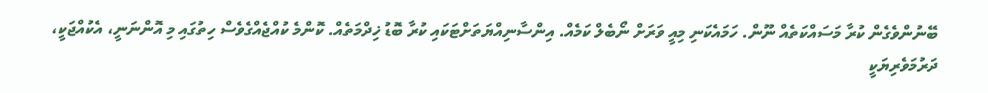ބޭނުންވެގެން ކުރާ މަސައްކަތެއް ނޫން. ހަމައެކަނި މިއީ ވަރަށް ނޯބެލް ކަމެއް. އިންސާނިއްޔަތަށްޓަކައި ކުރާ ބޮޑު ޚިދްމަތެއް. ކޮންމެ ކުއްޖެއްގެވެސް ހިތުގައި މި އޮންނަނީ، އެކުއްޖަކީ، ދަރުމަވެރިޔަކީ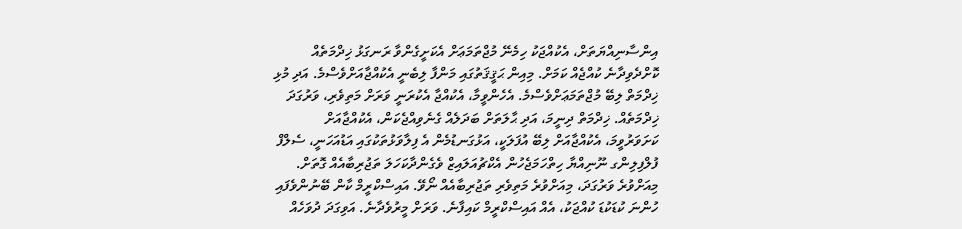އިންސާނިއްޔަތަށް، އެކުއްޖަކު ހިމެނޭ މުޖްތަމަޢަށް އެކަށީގެންވާ ރަނގަޅު ޚިދްމަތެއް ކޮށްދެވިދާނެ ކުއްޖެއް ކަމަށް. މިއިން ޙަޤީޤަތުގައި މަންފާ ލިބެނީ އެކުއްޖާއަށްވެސްމެ. އަދި މުޅި ޚިދްމަތް ލިބޭ މުޖްތަމަޢަށްވެސްމެ. އެހެންވީމާ، އެކުއްޖާ އެކުރަނީ ވަރަށް މަތިވެރި، ވަރުގަދަ ޚިދްމަތެއް. ޚިދްމަތް ދިނީމަ، އަދި ޙާލަތަށް ބަދަލެއް ގެނެވިއްޖެކަން، އެކުއްޖާއަށް ކަށަވަރުވީމަ، އެކުއްޖާއަށް ލިބޭ އުފަލަކީ، އަޅުގަނޑުމެން އެ ފިލާވަޅުތަކުގައި އަޑުއަހަނީ، ސެލްފް ފުލްފިލިންގ ނޫނިއްޔާ ހިތްހަމަޖެހުން އެކްޗުއަލައިޒް ވެގެންދާކަހަލަ ތަޖުރިބާއެއް ގޮތަށް. މިއަށްވުރެ ވަރުގަދަ، މިއަށްވުރެ މަތިވެރި ތަޖުރިބާއެއް ނޯވޭ. އައިސްކްރީމް ކާން ބޭނުންވެފައި ހުންނަ ކުޑަކުޑަ ކުއްޖަކު، އެއް އައިސްކްރީމް ކައިފާނެ. ވަރަށް މީރުވެދާނެ. އަވިގަދަ ދުވަހެއް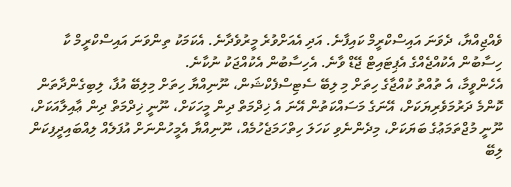ވެއްޖިއްޔާ، ދެވަނަ އައިސްކްރީމް ކައިފާނެ. އަދި އެއަށްވުރެ މީރުވެދާނެ. އެކަމަކު ތިންވަނަ އައިސްކްރީމް ކާ ހިސާބުން އެކުއްޖެއްގެ އެޕިޓައިޓް ޖޭޑް ވާނެ. އެހިސާބުން އެކުއްޖަކު ނުކާނެ.
އެހެންވީމާ، އެ ތުއްތު ކުއްޖާގެ ހިތަށް މި ލިބޭ ސެޓިސްފެކްޝަން، ނޫނިއްޔާ ހިތަށް މިލިބޭ އުފާ، ލިބިގެންދާތަން ކޮންމެ ދަރުމަވެރިޔަކަށް، އޭނަގެ މަސައްކަތުން އޭނަ އެ ޚިދްމަތް ދިން މީހަކަށް، ނޫނީ ޚިދްމަތް ދިން ޢާއިލާއަކަށް، ނޫނީ މުޖްތަމަޢުގެ ބަޔަކަށް، މިދެންނެވި ކަހަލަ ހިތްހަމަޖެހުމެއް، ނޫނިއްޔާ އެމީހުންނަށް އުފަލެއް ލިއްބައިދީފިކަން ލިބޭ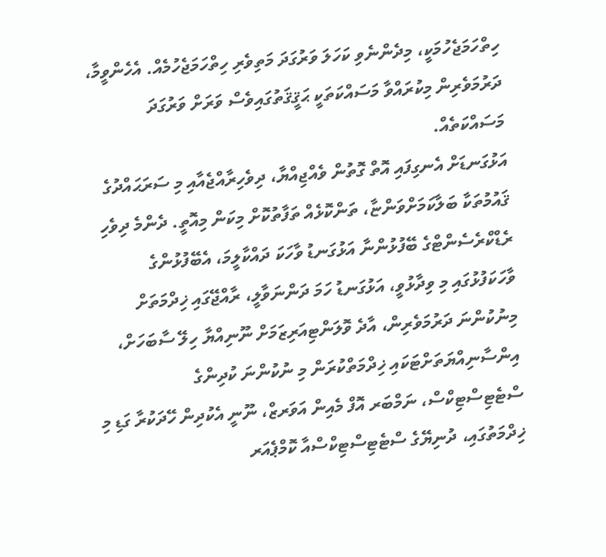ހިތްހަމަޖެހުމަކީ، މިދެންނެވި ކަހަލަ ވަރުގަދަ މަތިވެރި ހިތްހަމަޖެހުމެއް. އެހެންވީމާ، ދަރުމަވެރިން މިކުރައްވާ މަސައްކަތަކީ ޙަޤީޤަތުގައިވެސް ވަރަށް ވަރުގަދަ މަސައްކަތެއް.
އަޅުގަނޑަށް އެނގިފައި އޮތް ގޮތުން ވެއްޖިއްޔާ، ދިވެހިރާއްޖެއާއި މި ސަރަޙައްދުގެ ޤައުމުތަކާ ބަލާކަމަށްވަންޏާ، ތަންކޮޅެއް ތަފާތުކޮށް މިކަން މިއޮތީ. ދެންމެ ދިވެހި ރެޑްކްރެސެންޓްގެ ބޭފުޅުންނާ އަޅުގަނޑު ވާހަކަ ދައްކާލީމަ، އެބޭފުޅުންގެ ވާހަކަފުޅުގައި މި ވިދާޅުވީ، އަޅުގަނޑު ހަމަ ދަންނަވާލީ، ރާއްޖޭގައި ޚިދްމަތަށް މިނުކުންނަ ދަރުމަވެރިން، އާދެ ވޮލަންޓިއަރިޒަމަށް ނޫނިއްޔާ ހިލޭ ސާބަހަށް، އިންސާނިއްޔަތަށްޓަކައި ޚިދްމަތްކުރަން މި ނުކުންނަ ކުދިންގެ ސްޓެޓިސްޓިކްސް، ނަމްބަރ އޮފް މެއިން އަވަރޒް، ނޫނީ އެކުދިން ހޭދަކުރާ ގަޑި މި ޚިދްމަތުގައި، ދުނިޔޭގެ ސްޓެޓިސްޓިކްސްއާ ކޮމްޕެއަރ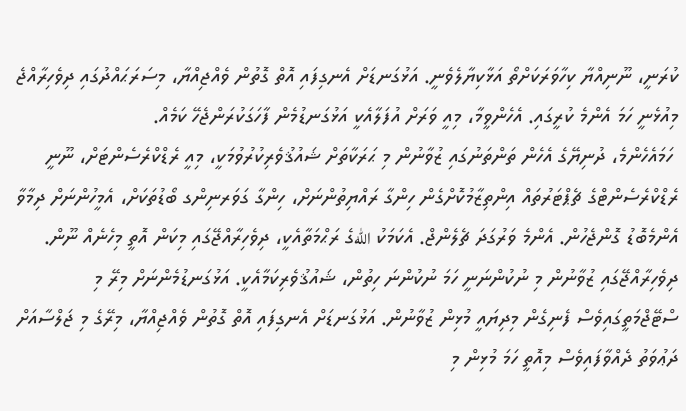ކުރަނީ، ނޫނިއްޔާ ކިހާވަރަކަށްތޯ އަޅާކިޔާލެވެނީ. އަޅުގަނޑަށް އެނގިފައި އޮތް ގޮތުން ވެއްޖިއްޔާ، މިސަރަޙައްދުގައި ދިވެހިރާއްޖެ މިއުޅެނީ ހަމަ އެންމެ ކުރީގައި. އެހެންވީމާ، މިއީ ވަރަށް އުފަލާއެކީ އަޅުގަނޑުމެން ފާހަގަކުރަންޖެހޭ ކަމެއް.
 ހަމައެހެންމެ، ދުނިޔޭގެ އެހެން ތަންތަނުގައި ޒުވާނުން މި ޙަރަކާތަށް ޝައުޤުވެރިކުރުވުމަކީ، މިއީ ރެޑްކްރެސެންޓަށް، ނޫނީ ރެޑްކްރެސެންޓްގެ ޗެޕްޓަރުތައް އިންތިޒާމުކޮށްގެން ހިންގާ ރައްޔިތުންނަށް، ހިންގާ ގަވަރނިންގ ބޯޑުތަކަށް، އެމީހުންނަށް ދިމާވާ އެންމެބޮޑު ގޮންޖެހުން. އެންމެ ވަރުގަދަ ޗެލެންޖް. އެކަމަކު اللهގެ ރަޙްމަތާއެކީ، ދިވެހިރާއްޖޭގައި މިކަން އޮތީ މިހެނެއް ނޫން. ދިވެހިރާއްޖޭގައި ޒުވާނުން މި ނުކުންނަނީ ހަމަ ނުކުންނަ ހިތުން، ޝައުޤުވެރިކަމާއެކީ. އަޅުގަނޑުމެންނަށް މިރޭ މި ސްޓޭޖްމަތީގައިވެސް ފެނިގެން މިދިޔައީ މުޅިން ޒުވާނުން. އަޅުގަނޑަށް އެނގިފައި އޮތް ގޮތުން ވެއްޖިއްޔާ، މިރޭގެ މި ޖަލްސާއަށް ދަޢުވަތު ދެއްވާފައިވެސް މިއޮތީ ހަމަ މުޅިން މި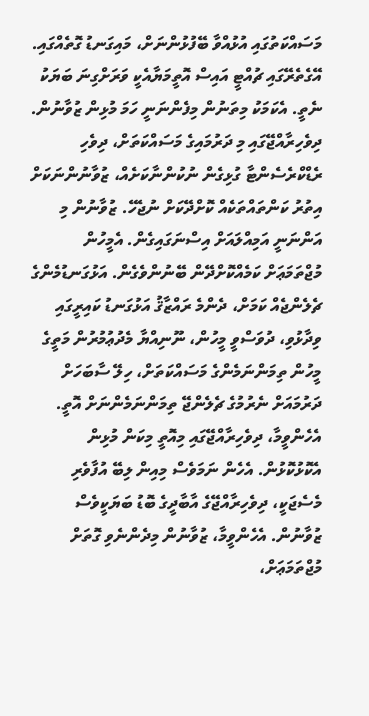މަސައްކަތުގައި އުޅުއްވާ ބޭފުޅުންނަށް، މައިގަނޑު ގޮތެއްގައި. އޭގެތެރޭގައި ޗުއްޓީ އައިސް އޮތީމަޔާއެކީ ވަރަށްގިނަ ބަޔަކު ނެތީ. އެކަމަކު މިތަނުން މިފެންނަނީ ހަމަ މުޅިން ޒުވާނުން. ދިވެހިރާއްޖޭގައި މި ދަރުމައިގެ މަސައްކަތަށް، ދިވެހި ރެޑްކްރެސެންޓާ ގުޅިގެން ނުކުންނާކަށެއް، ޒުވާނުންނަކަށް އިތުރު ކަންތައްތަކެއް ކޮށްދޭކަށް ނުޖެހޭ. ޒުވާނުން މި އަންނަނީ އަމިއްލައަށް އިސްނަގައިގެން. އެމީހުން މުޖްތަމަޢަށް ކަމެއްކޮށްދޭން ބޭނުންވެގެން. އަޅުގަނޑުމެންގެ ޗެލެންޖެއް ކަމަށް، ދެންމެ ރައްޒާޤު އަޅުގަނޑު ކައިރީގައި ވިދާޅުވި، ދުވަސްވީ މީހުން، ނޫނިއްޔާ މެދުޢުމުރުން މަތީގެ މީހުން ތިމަންނަމެންގެ މަސައްކަތަށް، ހިލޭ ސާބަހަށް ދަރުމައަށް ނެރުމުގެ ޗެލެންޖޭ ތިމަންނަމެންނަށް އޮތީ.
އެހެންވީމާ، ދިވެހިރާއްޖޭގައި މިއޮތީ މިކަން މުޅިން އެކޮޅުކޮޅުން. އެހެން ނަމަވެސް މިއިން ލިބޭ އުފާވެރި މެސެޖަކީ، ދިވެހިރާއްޖޭގެ އާބާދީގެ ބޮޑު ބަޔަކީވެސް ޒުވާނުން. އެހެންވީމާ، ޒުވާނުން މިދެންނެވި ގޮތަށް މުޖްތަމަޢަށް،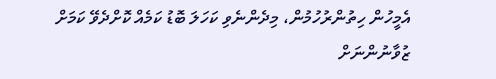އެމީހުން ހިތުންރުހުމުން، މިދެންނެވި ކަހަލަ ބޮޑު ކަމެއް ކޮށްދެވޭ ކަމަށް ޒުވާނުންނަށް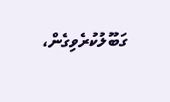ގަބޫލުކުރެވިގެން،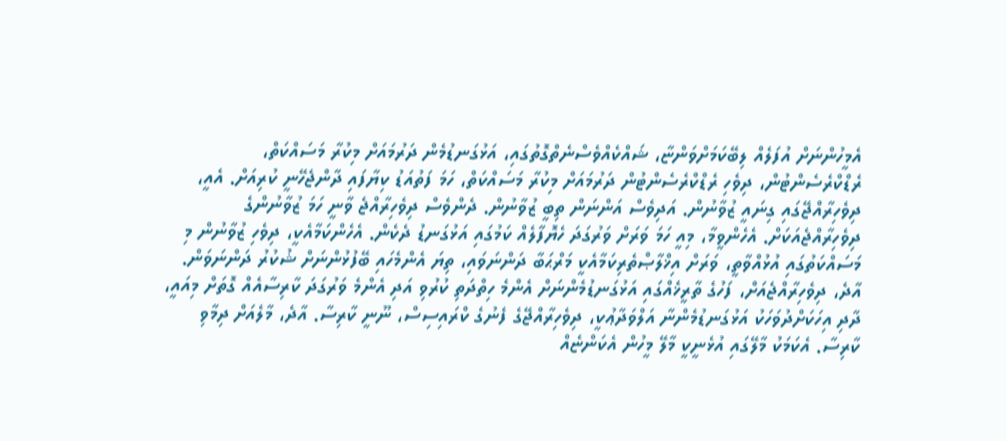އެމީހުންނަށް އުފަލެއް ލިބޭކަމަށްވަންޏާ، ޝައްކެއްވެސްނެތްގޮތުގައި، އަޅުގަނޑުމެން ދަރުމައަށް މިކުރާ މަސައްކަތް، ރެޑްކްރެސެންޓުން، ދިވެހި ރެޑްކްރެސެންޓުން ދަރުމައަށް މިކުރާ މަސައްކަތް، ހަމަ ފަތުއަޑު ކިޔާފައި ދާންޖެހޭނީ ކުރިއަށް. އެއީ، ދިވެހިރާއްޖޭގައި ގިނައީ ޒުވާނުން. އަދިވެސް އަންނަން ތިބީ ޒުވާނުން. ދެންވެސް ދިވެހިރާއްޖެ ވާނީ ހަމަ ޒުވާނުންގެ ދިވެހިރާއްޖެއަކަށް. އެހެންވީމާ، މިއީ ހަމަ ވަރަށް ވަރުގަދަ ހެޔޮފާލެއް ކަމުގައި އަޅުގަނޑު ދެކެން. އެހެންކަމާއެކީ، ދިވެހި ޒުވާނުން މި މަސައްކަތުގައި އުޅުއްވާތީ، ވަރަށް އިޚްލާޞްތެރިކަމާއެކީ މަރްޙަބާ ދަންނަވައި، ތިޔަ އެންމެހައި ބޭފުޅުންނަށް ޝުކުރު ދަންނަވަން.
އާދެ، ދިވެހިރާއްޖެއަށް، ފަހުގެ ތާރީޚެއްގައި އަޅުގަނޑުމެންނަށް އެންމެ ހިތްދަތި ކުރުވި އަދި އެންމެ ވަރުގަދަ ކާރިސާއެއް ގޮތަށް މިއައީ، ދާދި އިހަކަށްދުވަހަކު އަޅުގަނޑުމެންނާ އަލްވަދާޢުކީ، ދިވެހިރާއްޖޭގެ ފެނުގެ ކްރައިސިސް، ނޫނީ ކާރިސާ. އާދެ، މާލެއަށް ދިމާވި ކާރިސާ. އެކަމަކު މާލޭގައި އުޅެނީކީ މާލޭ މީހުން އެކަންޏެއް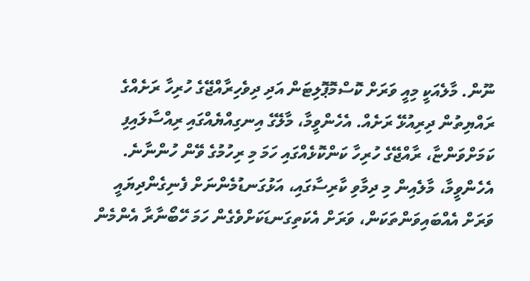ނޫން. މާލެއަކީ މިއީ ވަރަށް ކޮސްމޮޕޮލިޓަން އަދި ދިވެހިރާއްޖޭގެ ހުރިހާ ރަށެއްގެ ރައްޔިތުން ދިރިއުޅޭ ރަށެއް. އެހެންވީމާ، މާލޭގެ އިނގިއްޔެއްގައި ރިއްސާލައިފި ކަމަށްވަންޏާ، ރާއްޖޭގެ ހުރިހާ ކަންކޮޅެއްގައި ހަމަ މި ރިހުމުގެ ވޭން ހުންނާނެ. އެހެންވީމާ، މާލެއިން މި ދިމާވި ކާރިސާގައި، އަޅުގަނޑުމެންނަށް ފެނިގެންދިޔައީ ވަރަށް އެއްބައިވަންތަކަން، ވަރަށް އެކަތިގަނޑަކަށްވެގެން ހަމަ ހޭބޯނާރާ އެންމެން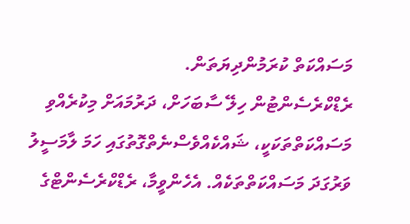މަސައްކަތް ކުރަމުންދިޔަތަން.
ރެޑްކްރެސެންޓުން ހިލޭ ސާބަހަށް، ދަރުމައަށް މިކުރެއްވި މަސައްކަތްތަކަކީ، ޝައްކެއްވެސްނެތްގޮތުގައި ހަމަ ލާމަސީލު ވަރުގަދަ މަސައްކަތްތަކެއް. އެހެންވީމާ، ރެޑްކްރެސެންޓްގެ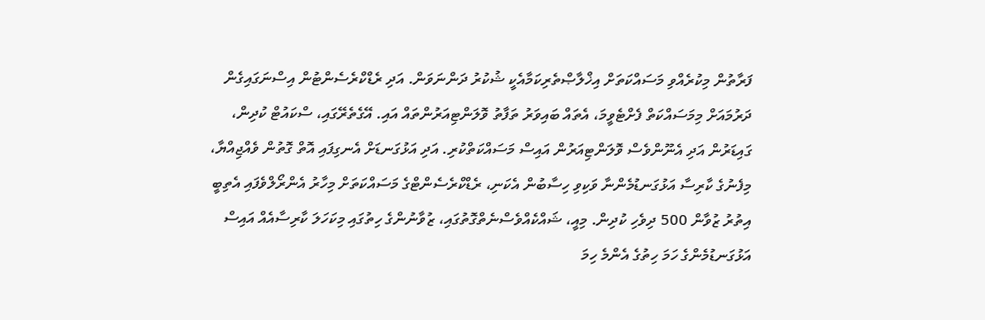ފަރާތުން މިކުރެއްވި މަސައްކަތަށް އިޚްލާޞްތެރިކަމާއެކީ ޝުކުރު ދަންނަވަން. އަދި ރެޑްކްރެސެންޓުން އިސްނަގައިގެން ދަރުމައަށް މިމަސައްކަތް ފެށްޓެވީމަ، އެތައް ބައިވަރު ތަފާތު ވޮލަންޓިއަރުންތައް އައި. އޭގެތެރޭގައި، ސްކައުޓް ކުދިން، ގައިޑަރުން އަދި އެނޫންވެސް ވޮލަންޓިއަރުން އައިސް މަސައްކަތްކުރި. އަދި އަޅުގަނޑަށް އެނގިފައި އޮތް ގޮތުން ވެއްޖިއްޔާ، މިފެނުގެ ކާރިސާ އަޅުގަނޑުމެންނާ ވަކިވި ހިސާބުން އެކަނި، ރެޑްކްރެސެންޓްގެ މަސައްކަތަށް މިހާރު އެންރޯލްވެފައި އެތިބީ އިތުރު ޒުވާން 500 ދިވެހި ކުދިން. މިއީ، ޝައްކެއްވެސްނެތްގޮތުގައި، ޒުވާނުންގެ ހިތުގައި މިކަހަލަ ކާރިސާއެއް އައިސް އަޅުގަނޑުމެންގެ ހަމަ ހިތުގެ އެންމެ ހިމަ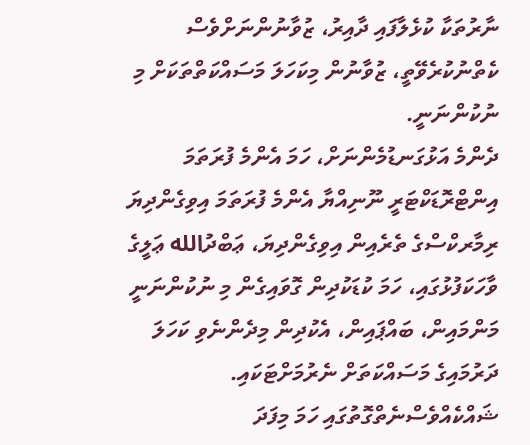ނާރުތަކާ ކުޅެލާފައި ދާއިރު، ޒުވާނުންނަށްވެސް ކެތްނުކުރެވޭތީ، ޒުވާނުން މިކަހަލަ މަސައްކަތްތަކަށް މި ނުކުންނަނީ.
ދެންމެ އަޅުގަނޑުމެންނަށް، ހަމަ އެންމެ ފުރަތަމަ އިންޓްރޮޑަކްޓަރީ ނޫނިއްޔާ އެންމެ ފުރަތަމަ އިވިގެންދިޔަ ރިމާރކްސްގެ ތެރެއިން އިވިގެންދިޔަ، ޢަބްދުالله ޢަލީގެ ވާހަކަފުޅުގައި، ހަމަ ކުޑަކުދިން ގޮވައިގެން މި ނުކުންނަނީ މަންމައިން، ބައްޕައިން، އެކުދިން މިދެންނެވި ކަހަލަ ދަރުމައިގެ މަސައްކަތަށް ނެރުމަށްޓަކައި. ޝައްކެއްވެސްނެތްގޮތުގައި ހަމަ މިފަދަ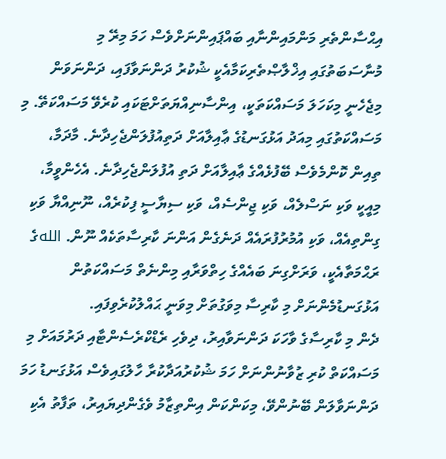އިޙްސާންތެރި މަންމައިންނާއި ބައްޕައިންނަށްވެސް ހަމަ މިރޭ މި މުނާސަބަތުގައި އިޚްލާޞްތެރިކަމާއެކީ ޝުކުރު ދަންނަވާފައި، ދަންނަވަން މިޖެހެނީ މިކަހަލަ މަސައްކަތަކީ، އިންސާނިއްޔަތަށްޓަކައި ކުރެވޭ މަސައްކަތޭ. މި މަސައްކަތުގައި މިއަދު އަޅުގަނޑުގެ ޢާއިލާއަށް ދަތިއުފުލަންޖެހިދާނެ. މާދަމާ، ތިއިން ކޮންމެވެސް ބޭފުޅެއްގެ ޢާއިލާއަށް ދަތި އުފުލަންޖެހިދާނެ. އެހެންވީމާ، މިއީކީ ވަކި ނަސްލެއް، ވަކި ޖިންސެއް، ވަކި ސިޔާސީ ފިކުރެއް، ނޫނިއްޔާ ވަކި ގިންތިއެއް، ވަކި އުމުރުފުރައެއް ދަނެގެން އަންނަ ކާރިސާތަކެއް ނޫން. اللهގެ ރަޙްމަތާއެކީ، ވަރަށްގިނަ ބައެއްގެ ހިތްވަރާއި މިންނެތް މަސައްކަތުން އަޅުގަނޑުމެންނަށް މި ކާރިސާ މިވަގުތަށް މިވަނީ ޙައްލުކުރެވިފައި.
ދެން މި ކާރިސާގެ ވާހަކަ ދަންނަވާއިރު، ދިވެހި ރެޑްކްރެސެންޓާއި ދަރުމައަށް މި މަސައްކަތް ކުރި ޒުވާނުންނަށް ހަމަ ޝުކުރުއަދާކުރާ ހާލުގައިވެސް އަޅުގަނޑު ހަމަ ދަންނަވާލަން ބޭނުންވޭ، މިކަންކަން އިންތިޒާމު ވެގެންދިޔައިރު، ތަފާތު އެކި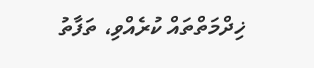ޚިދްމަތްތައް ކުރެއްވި، ތަފާތު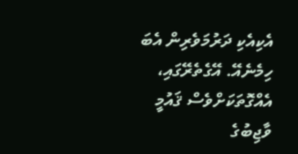އެކިއެކި ދަރުމަވެރިން އެބަ ހިމެނެއޭ. އޭގެތެރޭގައި، އެއްގޮތަކަށްވެސް ޤައުމީ ވާޖިބުގެ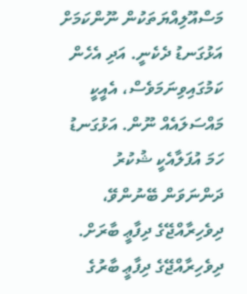މަސްއޫލިއްޔަތަކުން ނޫންކަމަށް އަޅުގަނޑު ދެކެނީ. އަދި އެހެން ކަމުގައިވިނަމަވެސް، އެއީކީ މައްސަލައެއް ނޫން. އަޅުގަނޑު ހަމަ އުފަލާއެކީ ޝުކުރު ދަންނަވަން ބޭނުންވޭ، ދިވެހިރާއްޖޭގެ ދިފާޢީ ބާރަށް. ދިވެހިރާއްޖޭގެ ދިފާޢީ ބާރުގެ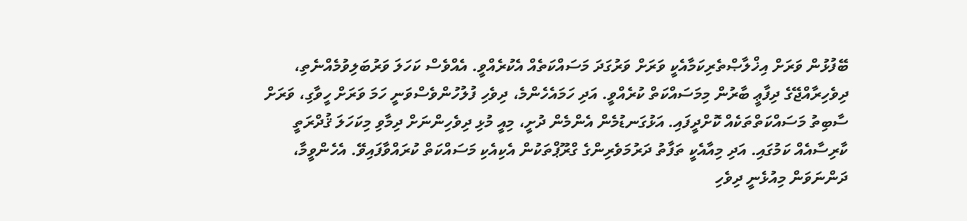ބޭފުޅުން ވަރަށް އިޚްލާޞްތެރިކަމާއެކީ ވަރަށް ވަރުގަދަ މަސައްކަތެއް އެކުރެއްވީ. އެއްވެސް ކަހަލަ ވަރުބަލިވުމެއްނެތި، ދިވެހިރާއްޖޭގެ ދިފާޢީ ބާރުން މިމަސައްކަތް ކުރެއްވީ. އަދި ހަމައެހެންމެ، ދިވެހި ފުލުހުންވެސްވަނީ ހަމަ ވަރަށް ހީވާގި، ވަރަށް ސާބިތު މަސައްކަތްތަކެއް ކޮށްދީފައި. އަޅުގަނޑުމެން އެންމެން ދުށީ، މިއީ މުޅި ދިވެހިންނަށް ދިމާވި މިކަހަލަ ޤުދްރަތީ ކާރިސާއެއް ކަމުގައި. އަދި މިއާއެކީ ތަފާތު ދަރުމަވެރިންގެ ގްރޫޕްތަކުން އެކިއެކި މަސައްކަތް ކުރައްވާފައިވޭ. އެހެންވީމާ، ދަންނަވަން މިއުޅެނީ ދިވެހި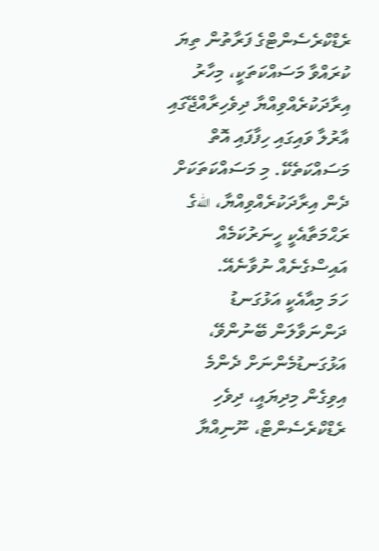ރެޑްކްރެސެންޓްގެ ފަރާތުން ތިޔަ ކުރައްވާ މަސައްކަތަކީ، މިހާރު އިރާދަކުރެއްވިއްޔާ ދިވެހިރާއްޖޭގައި އާރުލާ ވައިގައި ހިފާފައި އޮތް މަސައްކަތެކޭ. މި މަސައްކަތަކަށް ދެން އިރާދަކުރެއްވިއްޔާ، اللهގެ ރަޙްމަތާއެކީ ހީނަރުކަމެއް އައިސްގެނެއް ނުވާނެއޭ.
ހަމަ މިއާއެކީ އަޅުގަނޑު ދަންނަވާލަން ބޭނުންވޭ، އަޅުގަނޑުމެންނަށް ދެންމެ އިވިގެން މިދިޔައީ، ދިވެހި ރެޑްކްރެސެންޓް، ނޫނިއްޔާ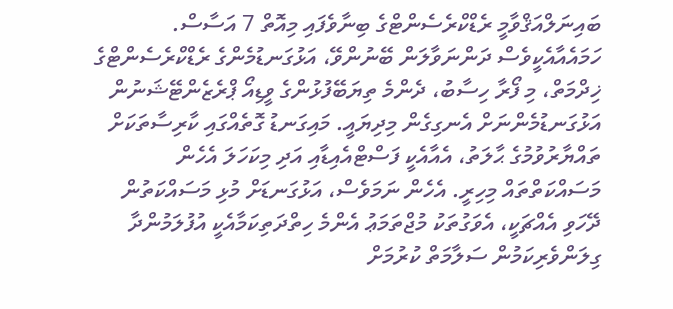ބައިނަލްއަޤްވާމީ ރެޑްކްރެސެންޓްގެ ބިނާވެފައި މިއޮތް 7 އަސާސް. ހަމައެއާއެކީވެސް ދަންނަވާލަން ބޭނުންވޭ، އަޅުގަނޑުމެންގެ ރެޑްކްރެސެންޓްގެ ޚިދްމަތް، މި ފޯރާ ހިސާބު، ދެންމެ ތިޔަބޭފުޅުންގެ ވީޑިއޯ ޕްރެޒެންޓޭޝަނުން އަޅުގަނޑުމެންނަށް އެނގިގެން މިދިޔައީ. މައިގަނޑު ގޮތެއްގައި ކާރިސާތަކަށް ތައްޔާރުވުމުގެ ޙާލަތު، އެއާއެކީ ފަސްޓްއެއިޑާއި އަދި މިކަހަލަ އެހެން މަސައްކަތްތައް މިހިރީ. އެހެން ނަމަވެސް، އަޅުގަނޑަށް މުޅި މަސައްކަތުން ދޭހަވި އެއްޗަކީ، އެވަގުތަކު މުޖްތަމަޢު އެންމެ ހިތްދަތިކަމާއެކީ އުފުލަމުންދާ ގިލަންވެރިކަމުން ސަލާމަތް ކުރުމަށް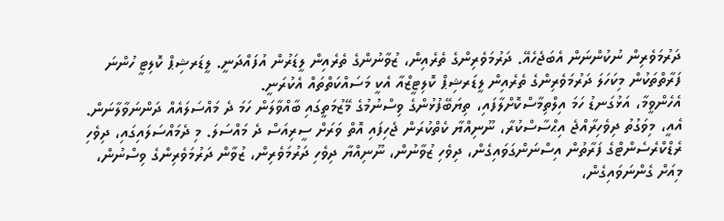ދަރުމަވެރިން ނުކުންނަން އެބަޖެހެއޭ. ދަރުމަވެރިންގެ ތެރެއިން، ޒުވާނުންގެ ތެރެއިން ލީޑަރުން އުފައްދަނީ. ލީޑަރޝިޕް ކޮލިޓީ ހުންނަ ފަރާތްތަކުން މިކަހަލަ ދަރުމަވެރިންގެ ތެރެއިން ލީޑަރޝިޕް ކޮލިޓީޒްއާ އެކީ މަސައްކަތްތައް އެކުރަނީ.
އެހެންވީމާ، އަޅުގަނޑު ހަމަ އިލްތިމާސްކޮށްލާފައި، ތިޔަބޭފުޅުންގެ ވިސްނުމުގެ މޭޒުމަތީގައި ބާއްވާލަން ހަމަ ދެ މައްސަލައެއް ދަންނަވާލާނަން. އެއީ، މިވަގުތު ދިވެހިރާއްޖެ އިޙްސާސްކުރާ، ނޫނިއްޔާ ކެތްކުރަން ޖެހިފައި އޮތް ވަރަށް ސީރިއަސް ދެ މައްސަލަ. މި ދެމައްސަލައިގައި، ދިވެހި ރެޑްކްރެސެންޓްގެ ފަރާތުން އިސްނަންގަވައިގެން، ދިވެހި ޒުވާނުން، ނޫނިއްޔާ ދިވެހި ދަރުމަވެރިން، ޒުވާން ދަރުމަވެރިންގެ ވިސްނުން، މިއަށް ގެންނަވައިގެން،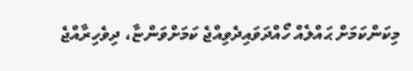މިކަންކަމަށް ޙައްލެއް ހޯއްދަވައިދެވިއްޖެ ކަމަށްވަންޏާ، ދިވެހިރާއްޖެ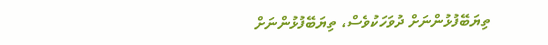ތިޔަބޭފުޅުންނަށް ދުވަހަކުވެސް، ތިޔަބޭފުޅުންނަށް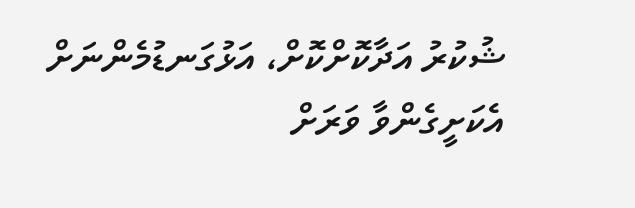ޝުކުރު އަދާކޮށްކޮށް، އަޅުގަނޑުމެންނަށް އެކަށީގެންވާ ވަރަށް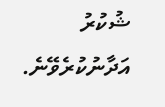ޝުކުރު އަދާނުކުރެވޭނެ.